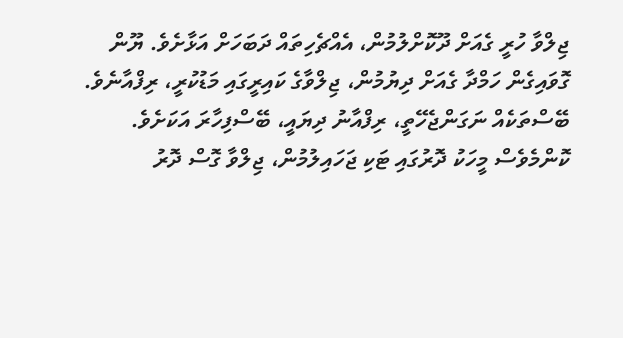ޖިލްވާ ހުރީ ގެއަށް ދޫކޮށްލުމުން، އެއްޗެހިތައް ދަބަހަށް އަޅާށެވެ. ޔޫން ގޮވައިގެން ހަމްދާ ގެއަށް ދިޔުމުން، ޖިލްވާގެ ކައިރީގައި މަޑުކުރީ، ރިފްއާނެވެ. ބޭސްތަކެއް ނަގަންޖެހޭތީ، ރިފްއާނު ދިޔައީ، ބޭސްފިހާރަ އަކަށެވެ. ކޮންމެވެސް މީހަކު ދޮރުގައި ޓަކި ޖަހައިލުމުން، ޖިލްވާ ގޮސް ދޮރު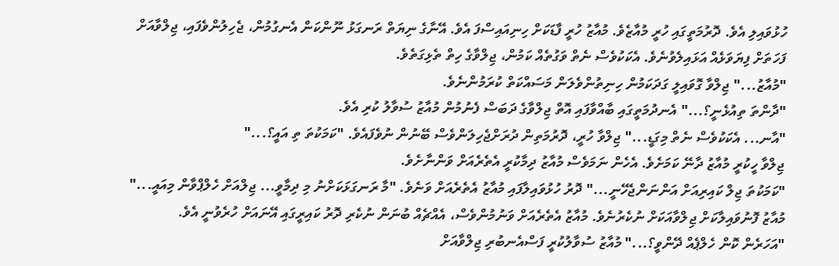ހުޅުވައިލި އެވެ. ދޮރުމަތީގައި ހުރީ މުއާޒެވެ. މުއާޒު ހުރީ ފާޑަކަށް ހިނިއައިސްފަ އެވެ. އޭނާގެ ނިޔަތް ރަނގަޅު ނޫންކަން އެނގުމުން، ޖެހިލުންވެފައި، ޖިލްވާއަށް ފަހަތަށް ފިޔަވަޅެއް އަޅައިލެވުނެވެ. އެކަކުވެސް ނެތް ވަގުތެއް ކަމުން، ޖިލްވާގެ ހިތް ތެޅިގަތެވެ.
"މުއާޒު..." ޖިލްވާ ގޮވައިލީ ގަދަކަމުން ހިނިތުންވެލަން މަސައްކަތް ކުރަމުންނެވެ.
"ދާންތަ ތިއުޅެނީ؟..." އެނދުމަތީގައި ބާއްވާފައި އޮތް ޖިލްވާގެ ދަބަސް ފެނުމުން މުއާޒު ސުވާލު ކުރި އެވެ.
"އާނ... އެކަކުވެސް ނެތް މިގަޑީ..." ޖިލްވާ ހުރީ، ދޮރުމަތިން ދުރަށްޖެހިލަންވެސް ބޭނުން ނުވެފައެވެ. "ކަމަކުތަ ތި އައީ؟..."
ޖިލްވާ ހީކުރީ މުއާޒު ދާނޭ ކަމަށެވެ. އެހެން ނަމަވެސް މުއާޒު ދިމާކުރީ އެތެރެއަށް ވަންނާށެވެ.
"ކަމަކުތަ ޖިލް ކައިރިއަށް އަންނަންޖެހޭނީ..." ދޮރު ހުޅުވައިލާފައި މުއާޒު އެތެރެއަށް ވަނެވެ. "މާ ރަނގަޅަކަށްނު މި ދިމާވީ... ޖިލްއަށް ހެލްޕްވާން މިއައީ..."
މުއާޒު ފޮނުވައިލާކަށް ޖިލްވާއަކަށް ނުކެރުނެވެ. މުއާޒު އެތެރެއަށް ވަނުމުންވެސް، އެއްޗެއް ބުނަން ނުކެރި ދޮރު ކައިރީގައި އޭނައަށް ހުރެވުނީ އެވެ.
"އަހަރެން ކޮން ހެލްޕެއް ދޭންވީ؟..." މުއާޒު ސުވާލުކުރީ ފަސްއެނބުރި ޖިލްވާއަށް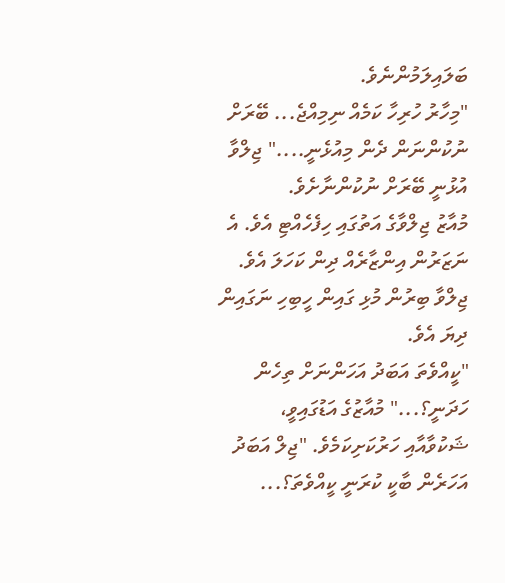ބަލައިލަމުންނެވެ.
"މިހާރު ހުރިހާ ކަމެއް ނިމިއްޖެ... ބޭރަށް ނުކުންނަން ދެން މިއުޅެނީ...." ޖިލްވާ އުޅުނީ ބޭރަށް ނުކުންނާށެވެ.
މުއާޒު ޖިލްވާގެ އަތުގައި ހިފެހެއްޓި އެވެ. އެ ނަޒަރުން އިންޒާރެއް ދިން ކަހަލަ އެވެ. ޖިލްވާ ބިރުން މުޅި ގައިން ހީބިހި ނަގައިން ދިޔަ އެވެ.
"ކީއްވެތަ އަބަދު އަހަންނަށް ތިހެން ހަދަނީ؟..." މުއާޒުގެ އަޑުގައިވީ، ޝަކުވާއާއި ހަރުކަށިކަމެވެ. "ޖިލް އަބަދު އަހަރެން ބާކީ ކުރަނީ ކީއްވެތަ؟...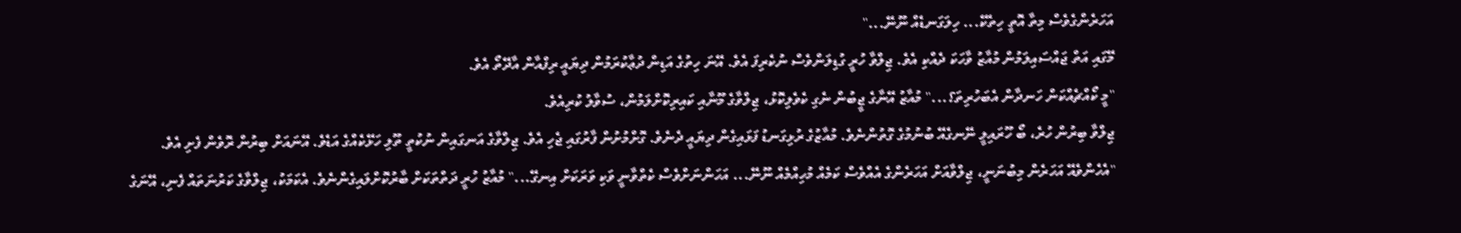އަހަރެންގެވެސް މިތާ އޮތީ ހިތެކޭ... ހިލަގަނޑެއް ނޫނޭ..."
މޭގައި އަތް ޖައްސައިލަމުން މުއާޒު ވާހަކަ ދެއްކި އެވެ. ޖިލްވާ ހުރީ ގުޑިލަންވެސް ނުކެރިފަ އެވެ. އޭނަ ހިތުގެ އަޑިން ދުޢާކުރަމުން ދިޔައީ ރިފްއާން އާދޭތޯ އެވެ.
"މީ ކޯއްޗެއްކަން ހަނދާން އެބަހުރިތަ؟..." މުއާޒު އޭނާގެ ޖީބުން ނެގި ކެވެލިކޮޅު، ޖިލްވާގެ މޫނާއި ކައިރިކޮށްލަމުން، ސުވާލު ކުރިއެވެ.
ޖިލްވާ ބިރުން ހުރެ، ބޯ ހޫރައިލީ ނޭނގެއޭ ބުނުމުގެ ގޮތުންނެވެ. މުއާޒުގެ ރުޅިގަނޑު ފަޅައިގެން ދިޔައީ ދެނެވެ. ގޮށްމުށުން ފާރުގައި ޖެހި އެވެ. ޖިލްވާގެ އަނގައިން ނުކުތީ ތޫލި ހަޅޭކެއްގެ އަޑެވެ. އޭނައަށް ބިރުން ރޮވެން ފެށި އެވެ.
"އެހެންވެއޭ އަހަރެން މިބުނަނީ، ޖިލްވާއަށް އަހަރެންގެ އެއްވެސް ކަމެއް މުހިއްމެއް ނޫނޭ... އަހަންނަށްވެސް ކެތްވާނީ ވަކި ވަރަކަށް އިނގޭ..." މުއާޒު ހުރީ ދަތްތަކަށް ބާރުކޮށްލައިގެންނެވެ. އެކަމަކު، ޖިލްވާގެ ކަރުނަތައް ފެނި، އޭނަގެ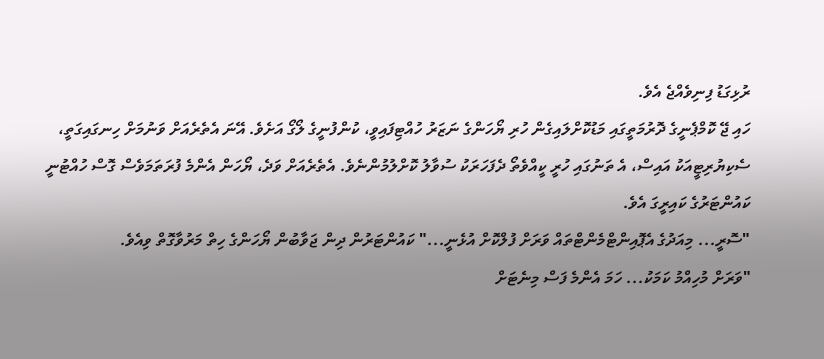ރުޅިގަޑު ފިނިވެއްޖެ އެވެ.
ހައި ޖޭ ކޮމްޕެނީގެ ދޮރުމަތީގައި މަޑުކޮށްލައިގެން ހުރި ޔޯހަންގެ ނަޒަރު ހުއްޓިފައިވީ، ކުންފުނީގެ ލޯގޯ އަށެވެ. އޭނަ އެތެރެއަށް ވަނުމަށް ހިނގައިގަތީ، ސެކިޔުރިޓީއަކު އައިސް، އެ ތަނުގައި ހުރީ ކީއްވެތޯ ދެފަހަރަކު ސުވާލު ކޮށްލުމުންނެވެ. އެތެރެއަށް ވަދެ، ޔޯހަން އެންމެ ފުރަތަމަވެސް ގޮސް ހުއްޓުނީ ކައުންޓަރުގެ ކައިރީގަ އެވެ.
"ސޮރީ... މިއަދުގެ އެޕޮއިންޓްމެންޓްތައް ވަރަށް ފުލްކޮށް އުޅެނީ..." ކައުންޓަރުން ދިން ޖަވާބުން ޔޯހަންގެ ހިތް މަރުވާގޮތް ވިއެވެ.
"ވަރަށް މުހިއްމު ކަމަކު... ހަމަ އެންމެ ފަސް މިނެޓަށް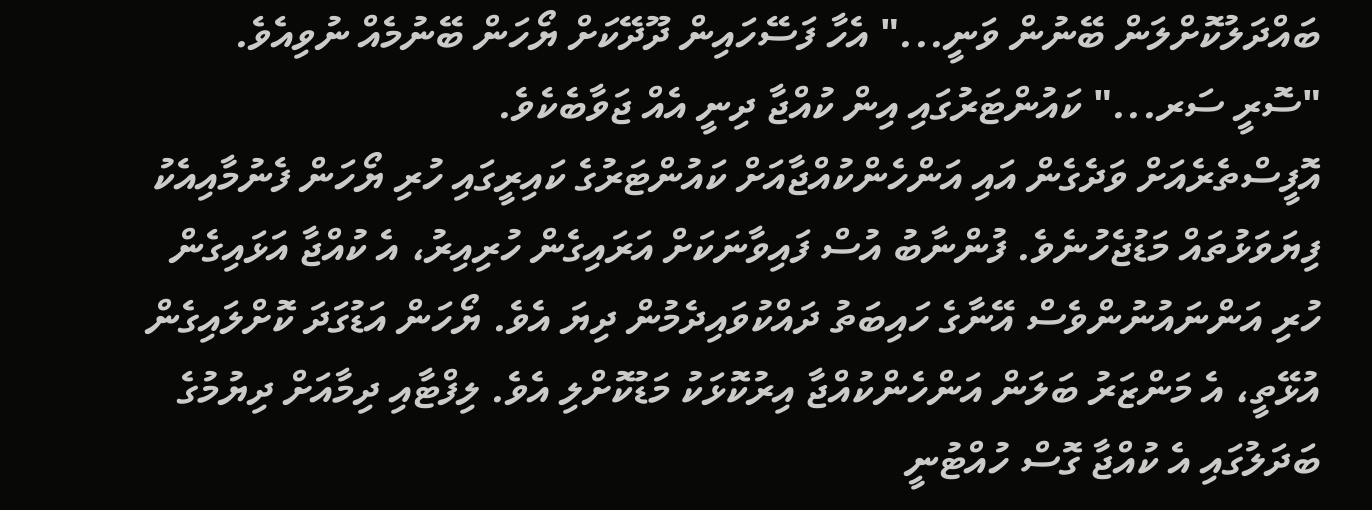ބައްދަލުކޮށްލަން ބޭނުން ވަނީ..." އެހާ ފަސޭހައިން ދޫދޭކަށް ޔޯހަން ބޭނުމެއް ނުވިއެވެ.
"ސޮރީ ސަރ..." ކައުންޓަރުގައި އިން ކުއްޖާ ދިނީ އެއް ޖަވާބެކެވެ.
އޮފީސްތެރެއަށް ވަދެގެން އައި އަންހެންކުއްޖާއަށް ކައުންޓަރުގެ ކައިރީގައި ހުރި ޔޯހަން ފެނުމާއިއެކު ފިޔަވަޅުތައް މަޑުޖެހުނެވެ. ފުންނާބު އުސް ފައިވާނަކަށް އަރައިގެން ހުރިއިރު، އެ ކުއްޖާ އަޅައިގެން ހުރި އަންނައުނުންވެސް އޭނާގެ ހައިބަތު ދައްކުވައިދެމުން ދިޔަ އެވެ. ޔޯހަން އަޑުގަދަ ކޮށްލައިގެން އުޅޭތީ، އެ މަންޒަރު ބަލަން އަންހެންކުއްޖާ އިރުކޮޅަކު މަޑުކޮށްލި އެވެ. ލިފްޓާއި ދިމާއަށް ދިޔުމުގެ ބަދަލުގައި އެ ކުއްޖާ ގޮސް ހުއްޓުނީ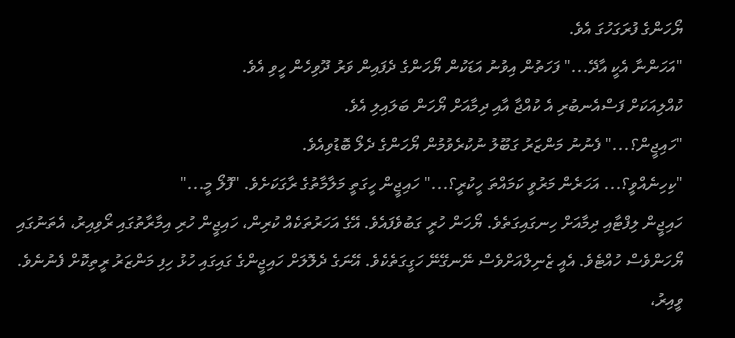ޔޯހަންގެ ފުރަގަހުގަ އެވެ.
"އަހަންނާ އެކީ އާދޭ..." ފަހަތުން އިވުނު އަޑަކުން ޔޯހަންގެ ދެފައިން ވަރު ދޫވިހެން ހީވި އެވެ.
ކުއްލިއަކަށް ފަސްއެނބުރި އެ ކުއްޖާ އާއި ދިމާއަށް ޔޯހަން ބަލައިލި އެވެ.
"ހައިޖީން؟..." ފެނުނު މަންޒަރު ގަބޫލު ނުކުރެވުމުން ޔޯހަންގެ ދެލޯ ބޮޑުވިއެވެ.
"ކިހިނެއްވީ؟... އަހަރެން މަރުވީ ކަމައްތަ ހީކުރީ؟..." ހައިޖީން ހީގަތީ މަލާމާތުގެ ރާގަކަށެވެ. "ފޮލޯ މީ..."
ހައިޖީން ލިފްޓާއި ދިމާއަށް ހިނގައިގަތެވެ. ޔޯހަން ހުރީ ގަބުވެފައެވެ. އޭގެ އަހަރުތަކެއް ކުރިން، ހައިޖީން ހުރި އިމާރާތުގައި ރޯވިއިރު، އެތަނުގައި ޔޯހަންވެސް ހުއްޓެވެ. އެއީ ޒެނިލްއަށްވެސް ނޭނގޭނޭ ހަގީގަތެކެވެ. އޭނަގެ ދެލޮލަށް ހައިޖީންގެ ގައިގައި ހުޅު ހިފި މަންޒަރު ރީތިކޮށް ފެނުނެވެ. ވީއިރު،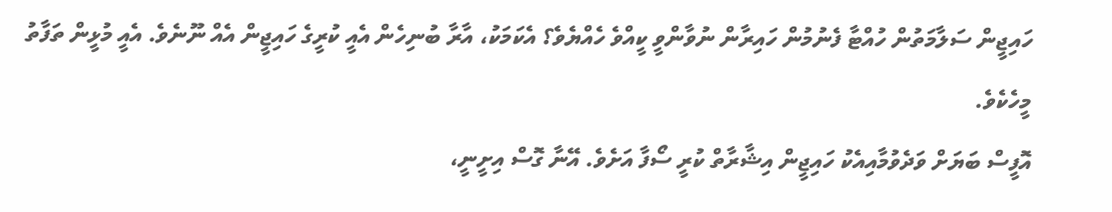ހައިޖީން ސަލާމަތުން ހުއްޓާ ފެނުމުން ހައިރާން ނުވާންވީ ކީއްވެ ހެއްޔެވެ؟ އެކަމަކު، އާރާ ބުނިހެން އެއީ ކުރީގެ ހައިޖީން އެއް ނޫނެވެ. އެއީ މުޅީން ތަފާތު މީހެކެވެ.
އޮފީސް ބަޔަށް ވަދެވުމާއިއެކު ހައިޖީން އިޝާރާތް ކުރީ ސޯފާ އަށެވެ. އޭނާ ގޮސް އިށީނީ،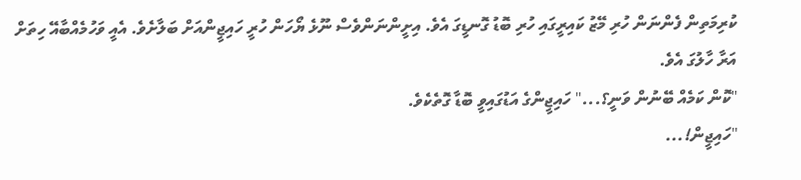ކުރިމަތިން ފެންނަން ހުރި މޭޒު ކައިރީގައި ހުރި ބޮޑު ގޮނޑީގަ އެވެ. އިށީންނަންވެސް ނޫޅެ ޔޯހަން ހުރީ ހައިޖީންއަށް ބަލާށެވެ. އެއީ ވަހުމެއްބާއޭ ހިތަށް އަރާ ހާލުގަ އެވެ.
"ކޮން ކަމެއް ބޭނުން ވަނީ؟..." ހައިޖީންގެ އަޑުގައިވީ ބޮޑާ ގޮތެކެވެ.
"ހައިޖީން!...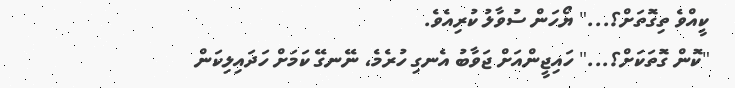ކީއްވެ ތިގޮތަށް؟..." ޔޯހަން ސުވާލު ކުރިއެވެ.
"ކޮން ގޮތަކަށް؟..." ހައިޖީންއަށް ޖަވާބު އެނގި ހުރެމެ، ނޭނގޭ ކަމަށް ހަދައިލިކަން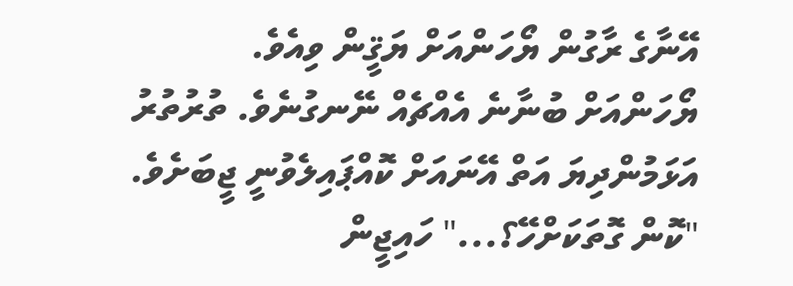އޭނާގެ ރާގުން ޔޯހަންއަށް ޔަޤީން ވިއެވެ.
ޔޯހަންއަށް ބުނާނެ އެއްޗެއް ނޭނގުނެވެ. ތުރުތުރު އަޅަމުންދިޔަ އަތް އޭނައަށް ކޮއްޕައިލެވުނީ ޖީބަށެވެ.
"ކޮން ގޮތަކަށްހޭ؟..." ހައިޖީން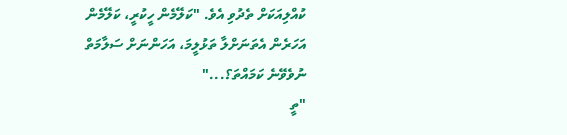ކުއްލިއަކަށް ތެދުވި އެވެ. "ކަލޭމެން ހީކުރީ، ކަލޭމެން އަހަރެން އެތަނަށްލާ ތަޅުލީމަ، އަހަންނަށް ސަލާމަތް ނުވެވޭނެ ކަމައްތަ؟..."
"ތީ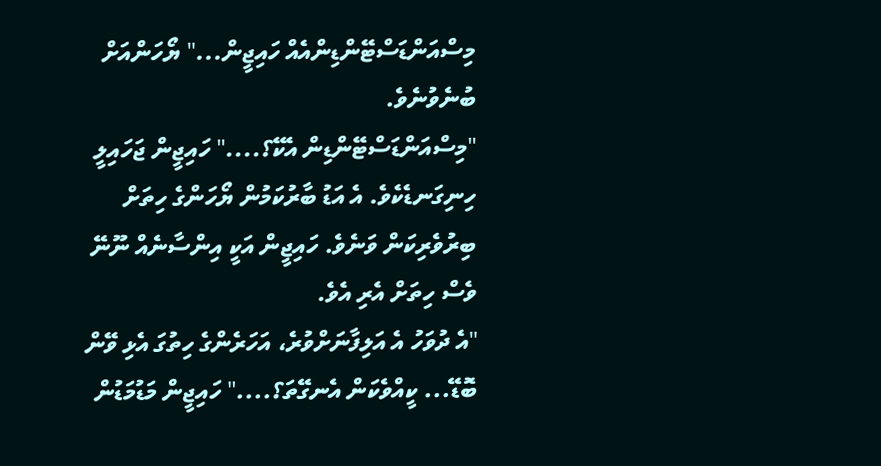މިސްއަންޑަސްޓޭންޑިންއެއް ހައިޖީން..." ޔޯހަންއަށް ބުނެވުނެވެ.
"މިސްއަންޑަސްޓޭންޑިން އެކޭ؟...." ހައިޖީން ޖަހައިލީ ހިނިގަނޑެކެވެ. އެ އަޑު ބާރުކަމުން ޔޯހަންގެ ހިތަށް ބިރުވެރިކަން ވަނެވެ. ހައިޖީން އަކީ އިންސާނެއް ނޫނޭ ވެސް ހިތަށް އެރި އެވެ.
"އެ ދުވަހު އެ އަލިފާނަށްވުރެ، އަހަރެންގެ ހިތުގަ އެޅި ވޭން ބޮޑޭ... ކީއްވެކަން އެނގޭތަ؟...." ހައިޖީން މަޑުމަޑުން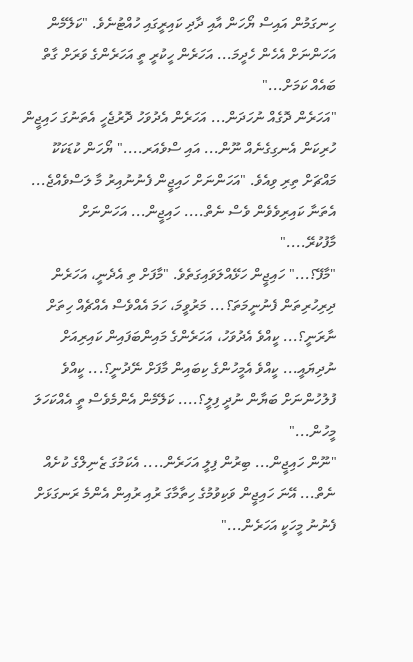ހިނގަމުން އައިސް ޔޯހަން އާއި ދާދި ކައިރީގައި ހުއްޓުނެވެ. "ކަލޭމެން އަހަންނަށް އެހެން ހެދީމަ... އަހަރެން ހީކުރީ ތީ އަހަރެންގެ ވަރަށް ގާތް ބައެއް ކަމަށް..."
"އަހަރެން ދޮގެއް ނުހަދަން... އަހަރެން އެދުވަހު ދޮރުޖެހީ އެތަނުގަ ހައިޖީން ހުރިކަން އެނގިގެނެއް ނޫން... އައި ސްވެއަރ...." ޔޯހަން ކުޑަކަކޫ މައްޗަށް ތިރި ވިއެވެ. "އަހަންނަށް ހައިޖީން ފެނުނުއިރު މާ ލަސްވެއްޖެ... އެތަނާ ކައިރިވެވެން ވެސް ނެތް.... ހައިޖީން... އަހަންނަށް މާފުކުރޭ...."
"މާފޭ؟..." ހައިޖީން ހަޅޭއްލަވައިގަތެވެ. "މާފަށް ތި އެދެނީ، އަހަރެން ދިރިހުރިތަން ފެނުނީމަތަ؟... މަރުވީމަ، ހަމަ އެއްވެސް އެއްޗެއް ހިތަށް ނާރަނީ؟... ކީއްވެ އެދުވަހު، އަހަރެންގެ މައިންބަފައިން ކައިރިއަށް ނުދިޔައީ... ކީއްވެ އެމީހުންގެ ކިބައިން މާފަށް ނޭދުނީ؟... ކީއްވެ ފުލުހުންނަށް ބަޔާން ނުދީ ފިލީ؟.... ކަލޭމެން އެންމެވެސް ތީ އެއްކަހަލަ މީހުން..."
"ނޫން ހައިޖީން... ބިރުން ފިލީ އަހަރެން.... އެކަމުގަ ޒެނިލްގެ ކުށެއް ނެތް... އޭނަ ހައިޖީން ވަކިވުމުގެ ހިތާމާގަ ރުއި ރުއިން އެންމެ ރަނގަޅަށް ފެނުނު މީހަކީ އަހަރެން..."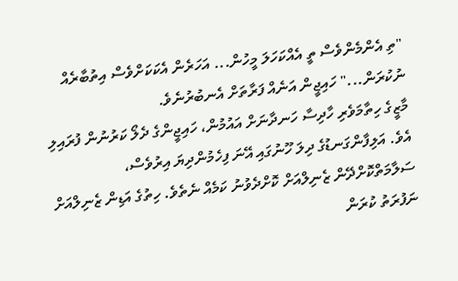"ތި އެންމެންވެސް ތީ އެއްކަހަލަ މީހުން... އަހަރެން އެކަކަށްވެސް އިތުބާރެއް ނުކުރަން..." ހައިޖީން އަނެއް ފަރާތަށް އެނބުރުނެވެ.
މާޒީގެ ހިތާމަވެރި ހާދިސާ ހަނދާނަށް އައުމުން، ހައިޖީންގެ ދެލޯ ކަރުނުން ފުރައިލި އެވެ. އަލިފާންގަނޑުގެ ދިލަ ހޫނުގައި އޭނަ ފިހެމުންދިޔަ އިރުވެސް، ސަލާމަތްކޮށްދޭން ޒެނިލްއަށް ކޮށްދެވުނު ކަމެއް ނެތެވެ. ހިތުގެ އަޑިން ޒެނިލްއަށް ނަފުރަތު ކުރަން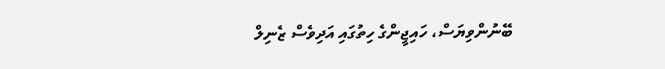ބޭނުންވިޔަސް، ހައިޖީންގެ ހިތުގައި އަދިވެސް ޒެނިލް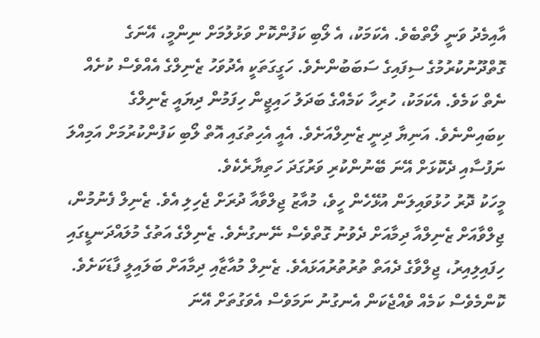އާއިމެދު ވަނީ ލޯތްބެވެ. އެކަމަކު، އެ ލޯބި ކަފުންކޮށް ވަޅުލުމަށް ނިންމީ، އޭނަގެ ގޮތްދޫނުކުރުމުގެ ސިފައިގެ ސަބަބުންނެވެ. ހަގީގަތަކީ އެދުވަހު ޒެނިލްގެ އެއްވެސް ކުށެއް ނެތް ކަމެވެ. އެކަމަކު، ހުރިހާ ކަމެއްގެ ބަދަލު ހައިޖީން ހިފަމުން ދިޔައީ ޒެނިލްގެ ކިބައިންނެވެ. އަނިޔާ ދިނީ ޒެނިލްއަށެވެ. އެއީ އެހިތުގައި އޮތް ލޯބި ކަފުންކުރުމަށް އަމިއްލަ ނަފުސާއި ދެކޮޅަށް އޭނަ ބޭނުންކުރި ވަރުގަދަ ހަތިޔާރެކެވެ.
މީހަކު ދޮރު ހުޅުވައިލަން އުޅޭހެން ހީވެ، މުއާޒު ޖިލްވާއާ ދުރަށް ޖެހިލި އެވެ. ޒެނިލް ފެނުމުން، ޖިލްވާއަށް ޒެނިލްއާ ދިމާއަށް ދެވުނު ގޮތްވެސް ނޭނގުނެވެ. ޒެނިލްގެ އަތުގެ މުލައްދަނޑީގައި ހިފައިލިއިރު، ޖިލްވާގެ ދެއަތް ތުރުތުރުއަޅައެވެ. ޒެނިލް މުއާޒާއި ދިމާއަށް ބަލައިލީ ފާޑަކަށެވެ. ކޮންމެވެސް ކަމެއް ވެއްޖެކަން އެނގުނު ނަމަވެސް އެވަގުތަށް އޭނަ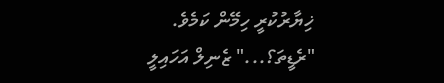ޚިޔާރުކުރީ ހިމޭން ކަމެވެ.
"ރެޑީތަ؟..." ޒެނިލް އަހައިލީ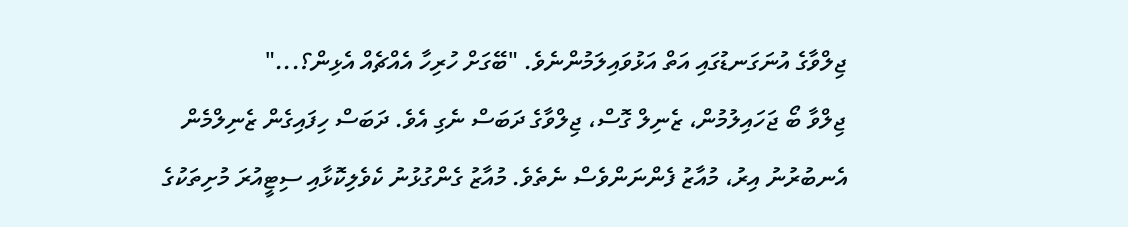ޖިލްވާގެ އުނަގަނޑުގައި އަތް އަޅުވައިލަމުންނެވެ. "ބޭގަށް ހުރިހާ އެއްޗެއް އެޅިން؟..."
ޖިލްވާ ބޯ ޖަހައިލުމުން، ޒެނިލް ގޮސް، ޖިލްވާގެ ދަބަސް ނެގި އެވެ. ދަބަސް ހިފައިގެން ޒެނިލްމެން އެނބުރުނު އިރު، މުއާޒު ފެންނަންވެސް ނެތެވެ. މުއާޒު ގެންގުޅުނު ކެވެލިކޮޅާއި ސިޓީއުރަ މުށިތަކުގެ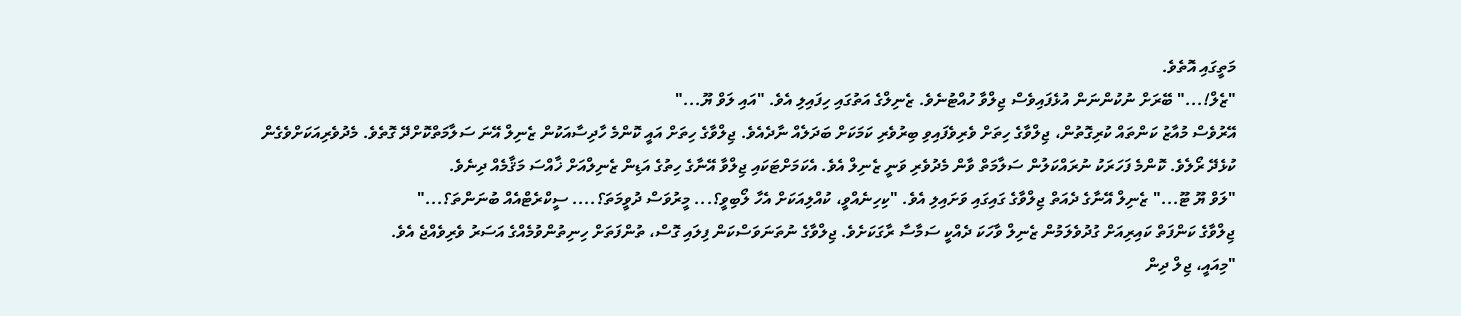މަތީގައި އޮތެވެ.
"ޒެލް!..." ބޭރަށް ނުކުންނަން އުޅެފައިވެސް ޖިލްވާ ހުއްޓުނެވެ. ޒެނިލްގެ އަތުގައި ހިފައިލި އެވެ. "އައި ލަވް ޔޫ..."
އޭރުވެސް މުއާޒު ކަންތައް ކުރިގޮތުން، ޖިލްވާގެ ހިތަށް ވެރިވެފައިވި ބިރުވެރި ކަމަކަށް ބަދަލެއް ނާދެއެވެ. ޖިލްވާގެ ހިތަށް އައީ ކޮންމެ ހާދިސާއަކުން ޒެނިލް އޭނަ ސަލާމަތްކޮށްދޭ ގޮތެވެ. މެދުވެރިއަކަށްވެގެން ކުޅެދޭ ރޯލެވެ. ކޮންމެ ފަހަރަކު ނުރައްކަލުން ސަލާމަތް ވާން މެދުވެރި ވަނީ ޒެނިލް އެވެ. އެކަމަށްޓަކައި ޖިލްވާ އޭނާގެ ހިތުގެ އަޑިން ޒެނިލްއަށް ޚާއްސަ މަޤާމެއް ދިނެވެ.
"ލަވް ޔޫ ޓޫ..." ޒެނިލް އޭނާގެ ދެއަތް ޖިލްވާގެ ގައިގައި ވަށައިލި އެވެ. "ކިހިނެއްވީ، ކުއްލިއަކަށް އެހާ ލޯބިވީ؟... މީރުވަސް ދުވީމަތަ؟.... ސީކްރެޓްއެއް ބުނަންތަ؟..."
ޖިލްވާގެ ކަންފަތް ކައިރިއަށް ގުދުވެލަމުން ޒެނިލް ވާހަކަ ދެއްކީ ސަމާސާ ރާގަކަށެވެ. ޖިލްވާގެ ނުތަނަވަސްކަން ފިލައި ގޮސް، ތުންފަތަށް ހިނިތުންވުމެއްގެ އަސަރު ވެރިވެއްޖެ އެވެ.
"މިއައީ، ޖިލް ދިން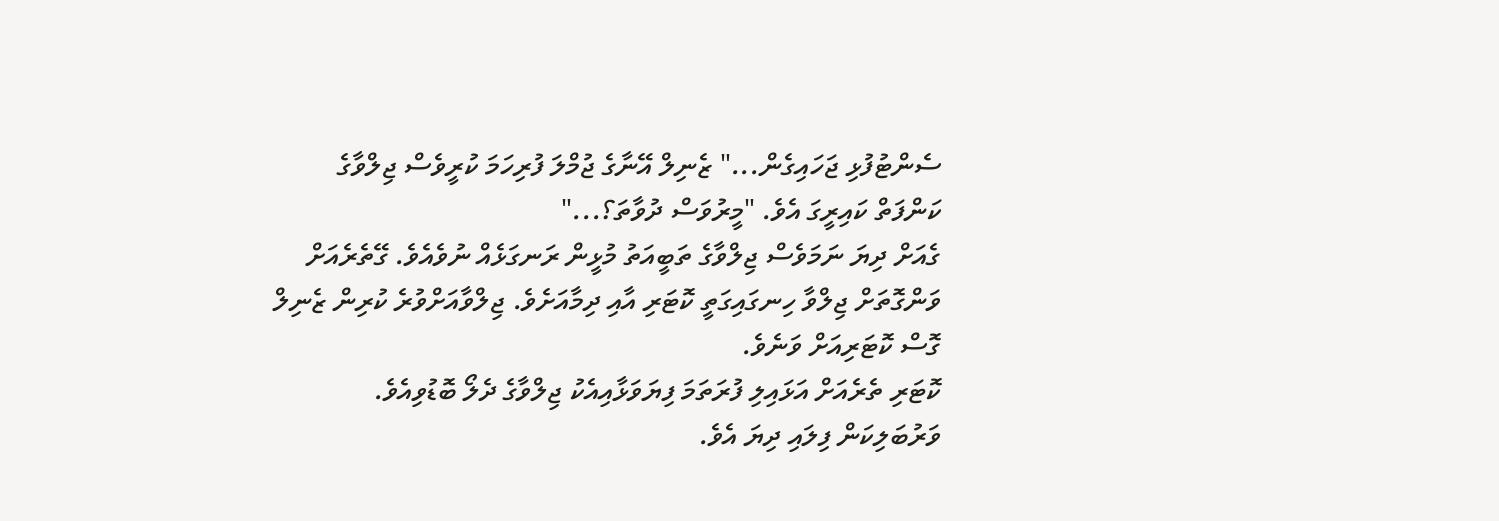ސެންޓުފުޅި ޖަހައިގެން..." ޒެނިލް އޭނާގެ ޖުމްލަ ފުރިހަމަ ކުރީވެސް ޖިލްވާގެ ކަންފަތް ކައިރީގަ އެވެ. "މީރުވަސް ދުވާތަ؟..."
ގެއަށް ދިޔަ ނަމަވެސް ޖިލްވާގެ ތަބީއަތު މުޅީން ރަނގަޅެއް ނުވެއެވެ. ގޭތެރެއަށް ވަންގޮތަށް ޖިލްވާ ހިނގައިގަތީ ކޮޓަރި އާއި ދިމާއަށެވެ. ޖިލްވާއަށްވުރެ ކުރިން ޒެނިލް ގޮސް ކޮޓަރިއަށް ވަނެވެ.
ކޮޓަރި ތެރެއަށް އަޅައިލި ފުރަތަމަ ފިޔަވަޅާއިއެކު ޖިލްވާގެ ދެލޯ ބޮޑުވިއެވެ. ވަރުބަލިކަން ފިލައި ދިޔަ އެވެ.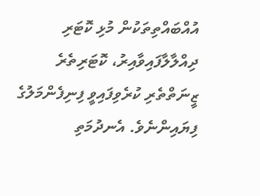އުއްބައްތިތަކުން މުޅި ކޮޓަރި ދިއްލާލާފައިވާއިރު، ކޮޓަރިތެރެ ޒީނަތްތެރި ކުރެވިފައިވީ ފިނިފެންމަލުގެ ފިޔައިންނެވެ. އެނދުމަތި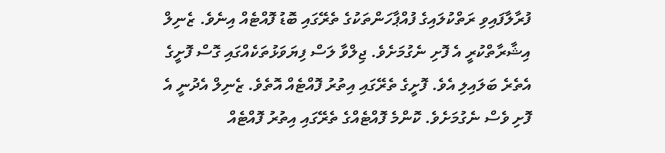ފުރާލާފައިވި ރަތްކުލައިގެ ފުއްޕާހަންތަކުގެ ތެރޭގައި ބޮޑު ފޮއްޓެއް އިނެވެ. ޒެނިލް އިޝާރާތްކުރީ އެ ފޮށި ނެގުމަށެވެ. ޖިލްވާ ލަސް ފިޔަވަޅުތަކެއްގައި ގޮސް ފޮށީގެ އެތެރެ ބަލައިލި އެވެ. ފޮށީގެ ތެރޭގައި އިތުރު ފޮއްޓެއް އޮތެވެ. ޒެނިލް އެދުނީ އެ ފޮށި ވެސް ނެގުމަށެވެ. ކޮންމެ ފޮއްޓެއްގެ ތެރޭގައި އިތުރު ފޮއްޓެއް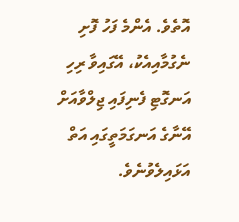އޮތެވެ. އެންމެ ފަހު ފޮށި ނެގުމާއިއެކު، އޭގައިވާ ރިހި އަނގޮޓި ފެނިފައި ޖިލްވާއަށް އޭނާގެ އަނގަމަތީގައި އަތް އަޅައިލެވުނެވެ.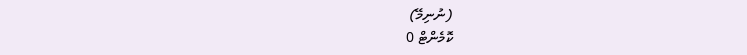(ނުނިމޭ)
ކޮމެންޓް 0